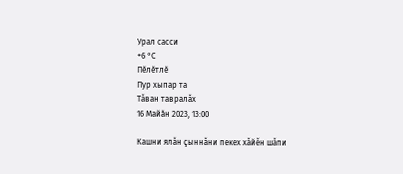Урал сасси
+6 °С
Пӗлӗтлӗ
Пур хыпар та
Тăван тавралăх
16 Майӑн 2023, 13:00

Кашни ялăн çыннăни пекех хăйĕн шăпи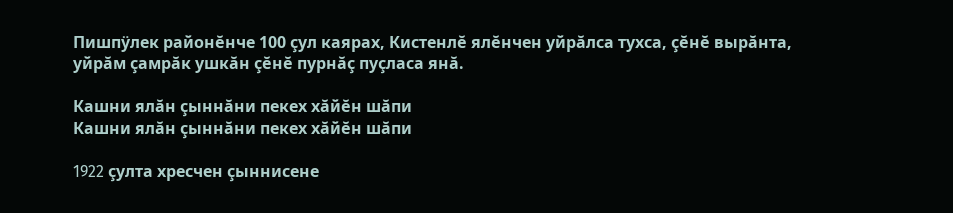Пишпÿлек районĕнче 100 çул каярах, Кистенлĕ ялĕнчен уйрăлса тухса, çĕнĕ вырăнта, уйрăм çамрăк ушкăн çĕнĕ пурнăç пуçласа янă.

Кашни ялăн çыннăни пекех хăйĕн шăпи
Кашни ялăн çыннăни пекех хăйĕн шăпи

1922 çулта хресчен çыннисене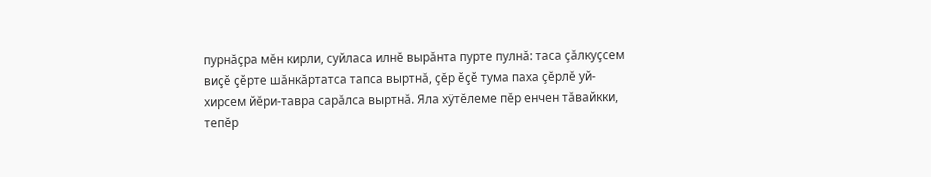пурнăçра мĕн кирли, суйласа илнĕ вырăнта пурте пулнă: таса çăлкуçсем виçĕ çĕрте шăнкăртатса тапса выртнă, çĕр ĕçĕ тума паха çĕрлĕ уй-хирсем йĕри-тавра сарăлса выртнă. Яла хÿтĕлеме пĕр енчен тăвайкки, тепĕр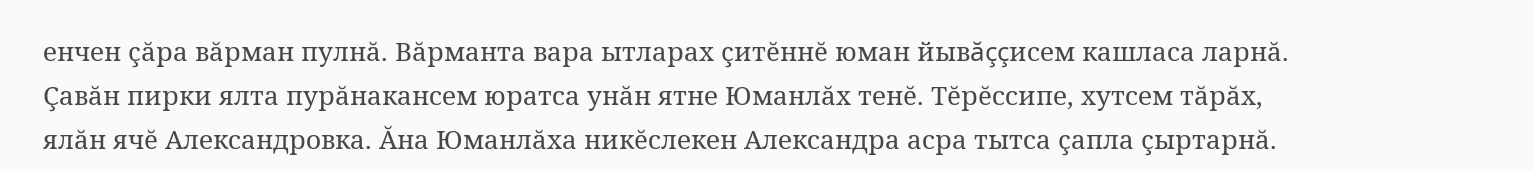енчен çăра вăрман пулнă. Вăрманта вара ытларах çитĕннĕ юман йывăççисем кашласа ларнă. Çавăн пирки ялта пурăнакансем юратса унăн ятне Юманлăх тенĕ. Тĕрĕссипе, хутсем тăрăх, ялăн ячĕ Александровка. Ăна Юманлăха никĕслекен Александра асра тытса çапла çыртарнă.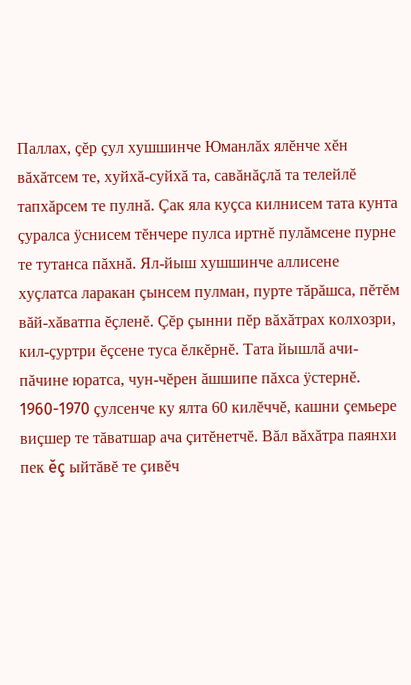Паллах, çĕр çул хушшинче Юманлăх ялĕнче хĕн вăхăтсем те, хуйхă-суйхă та, савăнăçлă та телейлĕ тапхăрсем те пулнă. Çак яла куçса килнисем тата кунта çуралса ÿснисем тĕнчере пулса иртнĕ пулăмсене пурне те тутанса пăхнă. Ял-йыш хушшинче аллисене хуçлатса ларакан çынсем пулман, пурте тăрăшса, пĕтĕм вăй-хăватпа ĕçленĕ. Çĕр çынни пĕр вăхăтрах колхозри, кил-çуртри ĕçсене туса ĕлкĕрнĕ. Тата йышлă ачи-пăчине юратса, чун-чĕрен ăшшипе пăхса ÿстернĕ.
1960-1970 çулсенче ку ялта 60 килĕччĕ, кашни çемьере виçшер те тăватшар ача çитĕнетчĕ. Вăл вăхăтра паянхи пек ĕç ыйтăвĕ те çивĕч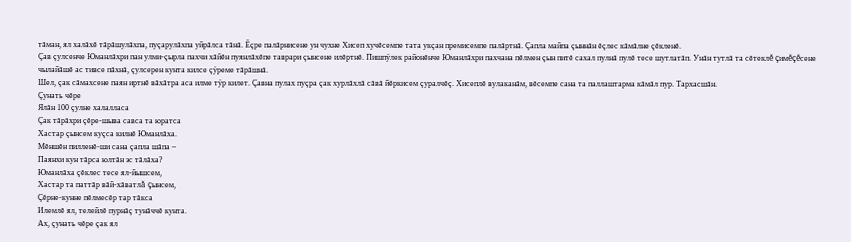тăман, ял халăхĕ тăрăшулăхпа, пуçарулăхпа уйрăлса тăнă. Ĕçре палăрнисене ун чухне Хисеп хучĕсемпе тата укçан премисемпе палăртнă. Çапла майпа çыннăн ĕçлес кăмăлне çĕкленĕ.
Çав çулсенче Юманлăхри пан улми-çырла пахчи хăйĕн пуянлăхĕпе таврари çынсене илĕртнĕ. Пишпÿлек районĕнче Юманлăхри пахчана пĕлмен çын питĕ сахал пулнă пулĕ тесе шутлатăп. Унăн тутлă та сĕтеклĕ çимĕçĕсене чылайăшĕ ас тивсе пăхнă, çулсерен кунта килсе çÿреме тăрăшнă.
Шел, çак сăмахсене паян иртнĕ вăхăтра аса илме тÿр килет. Çавна пулах пуçра çак хурлăхлă сăвă йĕркисем çуралчĕç. Хисеплĕ вулаканăм, вĕсемпе сана та паллаштарма кăмăл пур. Тархасшăн.
Çунать чĕре
Ялăн 100 çулне халалласа
Çак тăрăхри çĕре-шыва савса та юратса
Хастар çынсем куçса килнĕ Юманлăха.
Мĕншĕн пилленĕ-ши сана çапла шăпа –
Паянхи кун тăрса юлтăн эс тăлăха?
Юманлăха çĕклес тесе ял-йышсем,
Хастар та паттăр вăй-хăватлă çынсем,
Çĕрне-кунне пĕлмесĕр тар тăкса
Илемлĕ ял, телейлĕ пурнăç тунăччĕ кунта.
Ах, çунать чĕре çак ял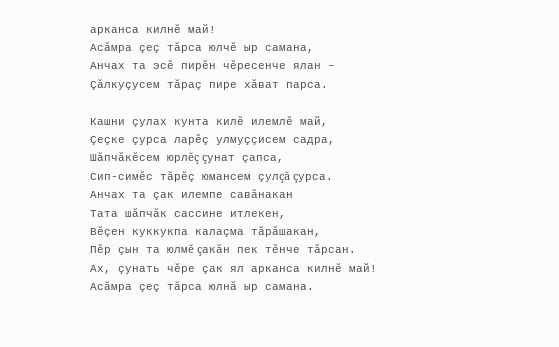арканса килнĕ май!
Асăмра çеç тăрса юлчĕ ыр самана,
Анчах та эсĕ пирĕн чĕресенче ялан –
Çăлкуçусем тăраç пире хăват парса.

Кашни çулах кунта килĕ илемлĕ май,
Çеçке çурса ларĕç улмуççисем садра,
Шăпчăкĕсем юрлĕç çунат çапса,
Сип-симĕс тăрĕç юмансем çулçă çурса.
Анчах та çак илемпе савăнакан
Тата шăпчăк сассине итлекен,
Вĕçен куккукпа калаçма тăрăшакан,
Пĕр çын та юлмĕ çакăн пек тĕнче тăрсан.
Ах, çунать чĕре çак ял арканса килнĕ май!
Асăмра çеç тăрса юлнă ыр самана.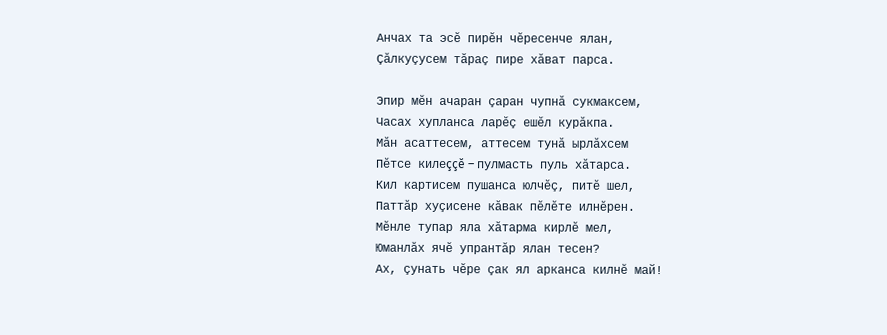Анчах та эсĕ пирĕн чĕресенче ялан,
Çăлкуçусем тăраç пире хăват парса.

Эпир мĕн ачаран çаран чупнă сукмаксем,
Часах хупланса ларĕç ешĕл курăкпа.
Мăн асаттесем, аттесем тунă ырлăхсем
Пĕтсе килеççĕ – пулмасть пуль хăтарса.
Кил картисем пушанса юлчĕç, питĕ шел,
Паттăр хуçисене кăвак пĕлĕте илнĕрен.
Мĕнле тупар яла хăтарма кирлĕ мел,
Юманлăх ячĕ упрантăр ялан тесен?
Ах, çунать чĕре çак ял арканса килнĕ май!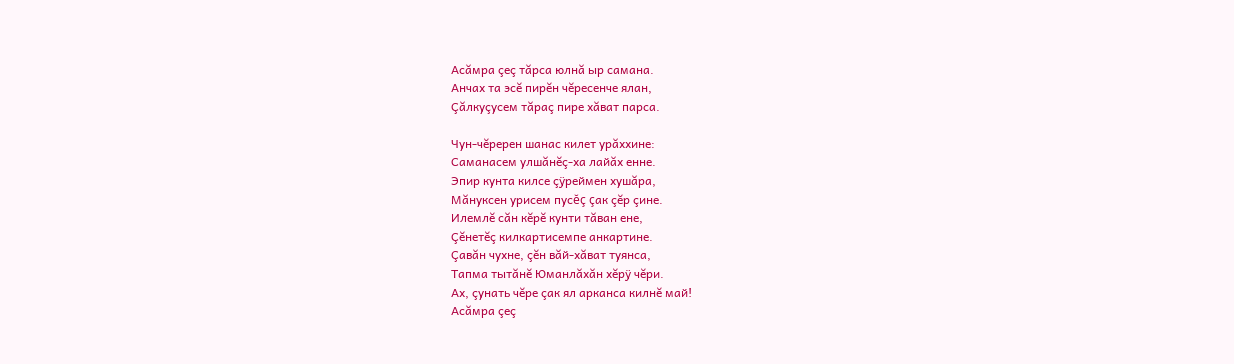Асăмра çеç тăрса юлнă ыр самана.
Анчах та эсĕ пирĕн чĕресенче ялан,
Çăлкуçусем тăраç пире хăват парса.

Чун-чĕререн шанас килет урăххине:
Саманасем улшăнĕç-ха лайăх енне.
Эпир кунта килсе çÿреймен хушăра,
Мăнуксен урисем пусĕç çак çĕр çине.
Илемлĕ сăн кĕрĕ кунти тăван ене,
Çĕнетĕç килкартисемпе анкартине.
Çавăн чухне, çĕн вăй-хăват туянса,
Тапма тытăнĕ Юманлăхăн хĕрÿ чĕри.
Ах, çунать чĕре çак ял арканса килнĕ май!
Асăмра çеç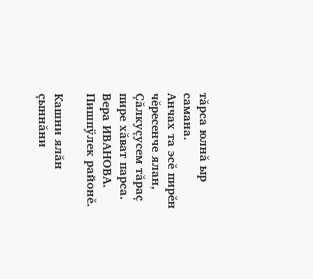тăрса юлнă ыр самана.
Анчах та эсĕ пирĕн чĕресенче ялан,
Çăлкуçусем тăраç пире хăват парса.
Вера ИВАНОВА.
Пишпÿлек районĕ.

Кашни ялăн çыннăни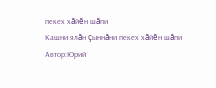пекех хăйĕн шăпи
Кашни ялăн çыннăни пекех хăйĕн шăпи
Автор:Юрий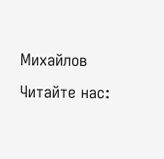Михайлов
Читайте нас: